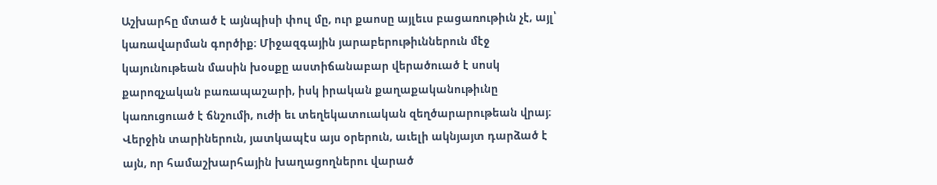Աշխարհը մտած է այնպիսի փուլ մը, ուր քաոսը այլեւս բացառութիւն չէ, այլ՝ կառավարման գործիք։ Միջազգային յարաբերութիւններուն մէջ կայունութեան մասին խօսքը աստիճանաբար վերածուած է սոսկ քարոզչական բառապաշարի, իսկ իրական քաղաքականութիւնը կառուցուած է ճնշումի, ուժի եւ տեղեկատուական զեղծարարութեան վրայ։
Վերջին տարիներուն, յատկապէս այս օրերուն, աւելի ակնյայտ դարձած է այն, որ համաշխարհային խաղացողներու վարած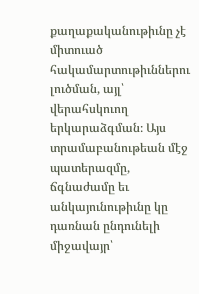քաղաքականութիւնը չէ միտուած հակամարտութիւններու լուծման, այլ՝ վերահսկուող երկարաձգման։ Այս տրամաբանութեան մէջ պատերազմը, ճգնաժամը եւ անկայունութիւնը կը դառնան ընդունելի միջավայր՝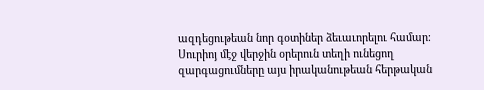ազդեցութեան նոր գօտիներ ձեւաւորելու համար։
Սուրիոյ մէջ վերջին օրերուն տեղի ունեցող զարգացումները այս իրականութեան հերթական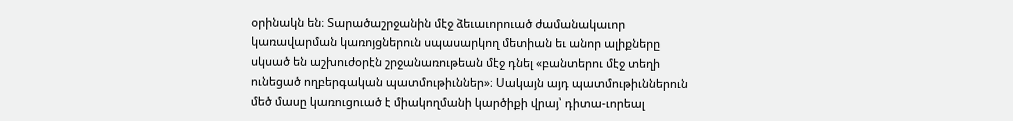օրինակն են։ Տարածաշրջանին մէջ ձեւաւորուած ժամանակաւոր կառավարման կառոյցներուն սպասարկող մետիան եւ անոր ալիքները սկսած են աշխուժօրէն շրջանառութեան մէջ դնել «բանտերու մէջ տեղի ունեցած ողբերգական պատմութիւններ»։ Սակայն այդ պատմութիւններուն մեծ մասը կառուցուած է միակողմանի կարծիքի վրայ՝ դիտա-ւորեալ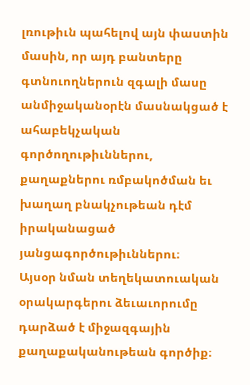լռութիւն պահելով այն փաստին մասին, որ այդ բանտերը գտնուողներուն զգալի մասը անմիջականօրէն մասնակցած է ահաբեկչական գործողութիւններու, քաղաքներու ռմբակոծման եւ խաղաղ բնակչութեան դէմ իրականացած յանցագործութիւններու։
Այսօր նման տեղեկատուական օրակարգերու ձեւաւորումը դարձած է միջազգային քաղաքականութեան գործիք։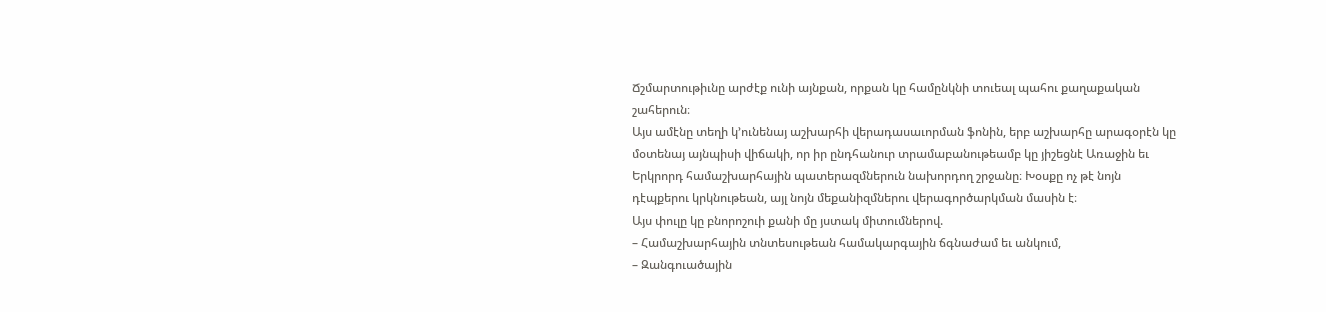Ճշմարտութիւնը արժէք ունի այնքան, որքան կը համընկնի տուեալ պահու քաղաքական շահերուն։
Այս ամէնը տեղի կ’ունենայ աշխարհի վերադասաւորման ֆոնին, երբ աշխարհը արագօրէն կը մօտենայ այնպիսի վիճակի, որ իր ընդհանուր տրամաբանութեամբ կը յիշեցնէ Առաջին եւ Երկրորդ համաշխարհային պատերազմներուն նախորդող շրջանը։ Խօսքը ոչ թէ նոյն դէպքերու կրկնութեան, այլ նոյն մեքանիզմներու վերագործարկման մասին է։
Այս փուլը կը բնորոշուի քանի մը յստակ միտումներով.
– Համաշխարհային տնտեսութեան համակարգային ճգնաժամ եւ անկում,
– Զանգուածային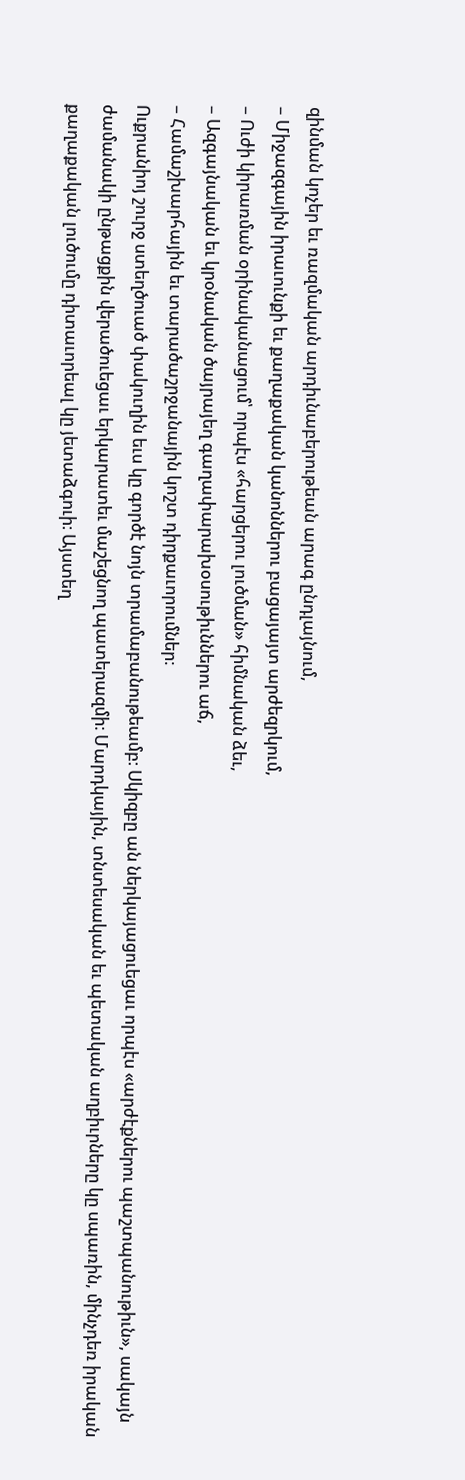զինման կոչեր եւ ռազմական արդիւնաբերութեան արագ ընդլայնում,
– Միջազգային իրաւունքի եւ քաղաքական կանոններու բացայայտ արժեզրկում,
– Ուժի կիրառման օրինականացում՝ որպէս «հարցերու լուծման» հիմնական ձեւ,
– Ազգայնական եւ կրօնական ծայրայեղ գաղափարախօսութիւններու աճ,
– Համաշխարհային եւ տարածաշրջանային կոշտ դիրքաւորումներ։
Ուքրանիոյ շուրջ ստեղծուած փակուղին եւս կը գործէ նոյն տրամաբանութեամբ։ Սկիզբը ան ներկայացուեցաւ որպէս «արժէքներու պաշտպանութիւն», սակայն ժամանակի ընթացքին վերածուեցաւ երկարատեւ մաշեցնող պատերազմի։ Մարդկային, տնտեսական եւ պետական աղբիւրները կը սպառին, մինչդեռ իրական քաղաքական լուծումը դիտաւորեալ կը յետաձգուի։ Այստեղ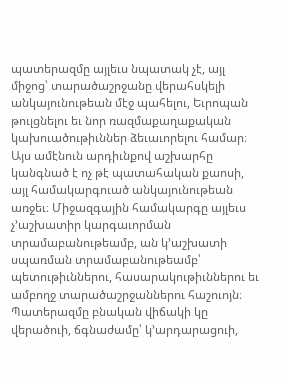պատերազմը այլեւս նպատակ չէ, այլ միջոց՝ տարածաշրջանը վերահսկելի անկայունութեան մէջ պահելու, Եւրոպան թուլցնելու եւ նոր ռազմաքաղաքական կախուածութիւններ ձեւաւորելու համար։
Այս ամէնուն արդիւնքով աշխարհը կանգնած է ոչ թէ պատահական քաոսի, այլ համակարգուած անկայունութեան առջեւ։ Միջազգային համակարգը այլեւս չ’աշխատիր կարգաւորման տրամաբանութեամբ, ան կ’աշխատի սպառման տրամաբանութեամբ՝ պետութիւններու, հասարակութիւններու եւ ամբողջ տարածաշրջաններու հաշուոյն։
Պատերազմը բնական վիճակի կը վերածուի, ճգնաժամը՝ կ’արդարացուի,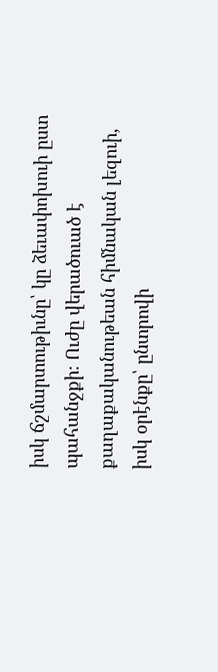իսկ ճշմարտութիւնը՝ կը ձեւափոխուի ըստ պահանջքի։ Ուժը վերածուած է քաղաքականութեան հիմնական լեզուի, իսկ օրէնքը՝ ընտրովի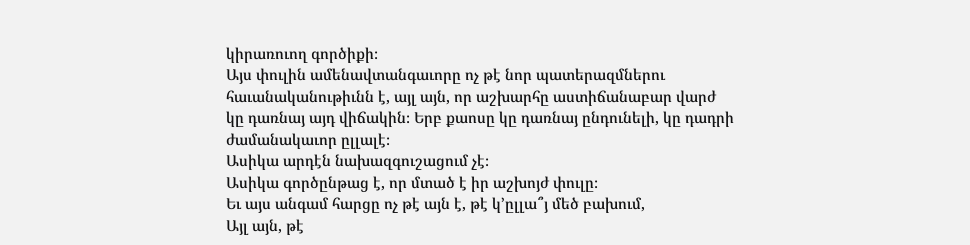կիրառուող գործիքի։
Այս փուլին ամենավտանգաւորը ոչ թէ նոր պատերազմներու հաւանականութիւնն է, այլ այն, որ աշխարհը աստիճանաբար վարժ
կը դառնայ այդ վիճակին։ Երբ քաոսը կը դառնայ ընդունելի, կը դադրի ժամանակաւոր ըլլալէ։
Ասիկա արդէն նախազգուշացում չէ։
Ասիկա գործընթաց է, որ մտած է իր աշխոյժ փուլը։
Եւ այս անգամ հարցը ոչ թէ այն է, թէ կ’ըլլա՞յ մեծ բախում,
Այլ այն, թէ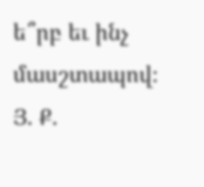ե՞րբ եւ ինչ մասշտապով։
Յ. Ք.